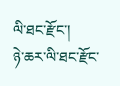ལི་ཐང་རྫོང་།
ཉེ་ཆར་ལི་ཐང་རྫོང་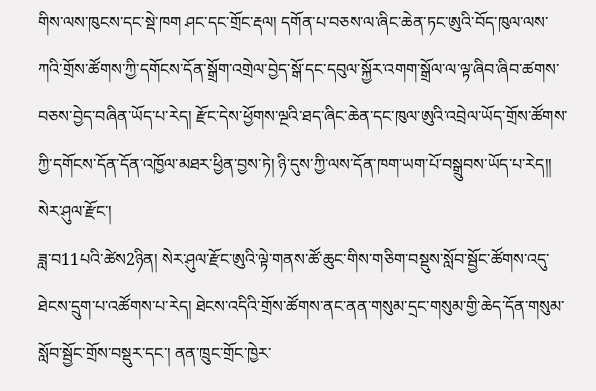གིས་ལས་ཁུངས་དང་སྡེ་ཁག ཤང་དང་གྲོང་རྡལ། དགོན་པ་བཅས་ལ་ཞིང་ཆེན་ཏང་ཨུའི་བོད་ཁུལ་ལས་ཀའི་གྲོས་ཚོགས་ཀྱི་དགོངས་དོན་སྒྲོག་འགྲེལ་བྱེད་སྒོ་དང་དབུལ་སྐྱོར་འགག་སྒྲོལ་ལ་ལྟ་ཞིབ་ཞིབ་ཚགས་བཅས་བྱེད་བཞིན་ཡོད་པ་རེད། རྫོང་དེས་ཕྱོགས་ལྔའི་ཐད་ཞིང་ཆེན་དང་ཁུལ་ཨུའི་འབྲེལ་ཡོད་གྲོས་ཚོགས་ཀྱི་དགོངས་དོན་དོན་འཁྱོལ་མཐར་ཕྱིན་བྱས་ཏེ། ཉི་དུས་ཀྱི་ལས་དོན་ཁག་ཡག་པོ་བསྒྲུབས་ཡོད་པ་རེད།།
སེར་ཤུལ་རྫོང་།
ཟླ་བ11པའི་ཚེས2ཉིན། སེར་ཤུལ་རྫོང་ཨུའི་ལྟེ་གནས་ཚོ་ཆུང་གིས་གཅིག་བསྡུས་སློབ་སྦྱོང་ཚོགས་འདུ་ཐེངས་དྲུག་པ་འཚོགས་པ་རེད། ཐེངས་འདིའི་གྲོས་ཚོགས་ནང་ནན་གསུམ་དྲང་གསུམ་གྱི་ཆེད་དོན་གསུམ་སློབ་སྦྱོང་གྲོས་བསྡུར་དང་། ནན་ཁྲུང་གྲོང་ཁྱེར་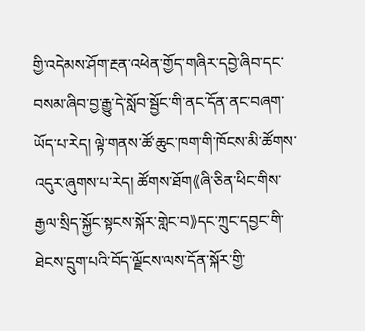གྱི་འདེམས་ཤོག་རྔན་འཕེན་གྱོད་གཞིར་དབྱེ་ཞིབ་དང་བསམ་ཞིབ་བྱ་རྒྱུ་དེ་སློབ་སྦྱོང་གི་ནང་དོན་ནང་བཞག་ཡོད་པ་རེད། ལྟེ་གནས་ཚོ་ཆུང་ཁག་གི་ཁོངས་མི་ཚོགས་འདུར་ཞུགས་པ་རེད། ཚོགས་ཐོག《ཞི་ཅིན་ཕིང་གིས་རྒྱལ་སྲིད་སྐྱོང་སྟངས་སྐོར་གླེང་བ》དང་ཀྲུང་དབྱང་གི་ཐེངས་དྲུག་པའི་བོད་ལྗོངས་ལས་དོན་སྐོར་གྱི་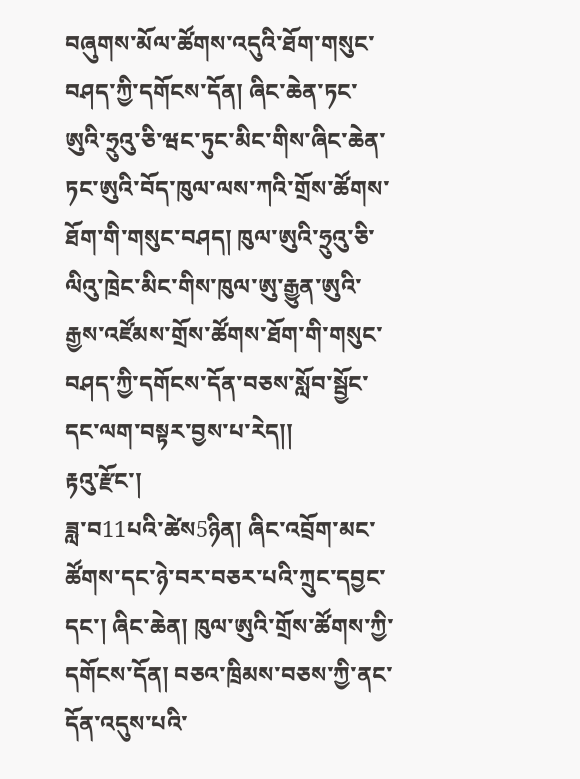བཞུགས་མོལ་ཚོགས་འདུའི་ཐོག་གསུང་བཤད་ཀྱི་དགོངས་དོན། ཞིང་ཆེན་ཏང་ཨུའི་ཧྲུའུ་ཅི་ཝང་ཏུང་མིང་གིས་ཞིང་ཆེན་ཏང་ཨུའི་བོད་ཁུལ་ལས་ཀའི་གྲོས་ཚོགས་ཐོག་གི་གསུང་བཤད། ཁུལ་ཨུའི་ཧྲུའུ་ཅི་ལིའུ་ཁྲེང་མིང་གིས་ཁུལ་ཨུ་རྒྱུན་ཨུའི་རྒྱས་འཛོམས་གྲོས་ཚོགས་ཐོག་གི་གསུང་བཤད་ཀྱི་དགོངས་དོན་བཅས་སློབ་སྦྱོང་དང་ལག་བསྟར་བྱས་པ་རེད།།
རྟའུ་རྫོང་།
ཟླ་བ11པའི་ཚེས5ཉིན། ཞིང་འབྲོག་མང་ཚོགས་དང་ཉེ་བར་བཅར་པའི་ཀྲུང་དབྱང་དང་། ཞིང་ཆེན། ཁུལ་ཨུའི་གྲོས་ཚོགས་ཀྱི་དགོངས་དོན། བཅའ་ཁྲིམས་བཅས་ཀྱི་ནང་དོན་འདུས་པའི་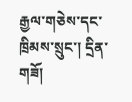རྒྱལ་གཅེས་དང་ཁྲིམས་སྲུང་། དྲིན་གཟོ།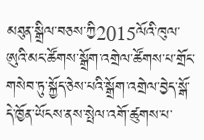མཐུན་སྒྲིལ་བཅས་ཀྱི2015ལོའི་ཁུལ་ཨུའི་མང་ཚོགས་སྒྲོག་འགྲེལ་ཚོགས་པ་གྲོང་གསེབ་ཏུ་སྐྱོད་ཅེས་པའི་སྒྲོག་འགྲེལ་བྱེད་སྒོ་དེ་ཁྱོན་ཡོངས་ནས་སྤེལ་འགོ་ཚུགས་པ་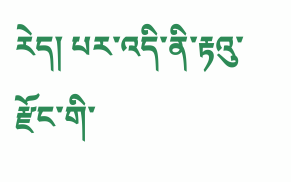རེད། པར་འདི་ནི་རྟའུ་རྫོང་གི་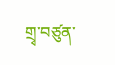གྲྭ་བཙུན་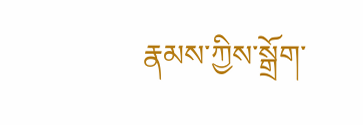རྣམས་ཀྱིས་སྒྲོག་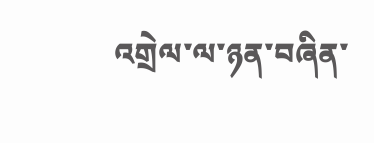འགྲེལ་ལ་ཉན་བཞིན་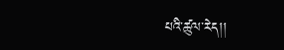པའི་ཚུལ་རེད།།